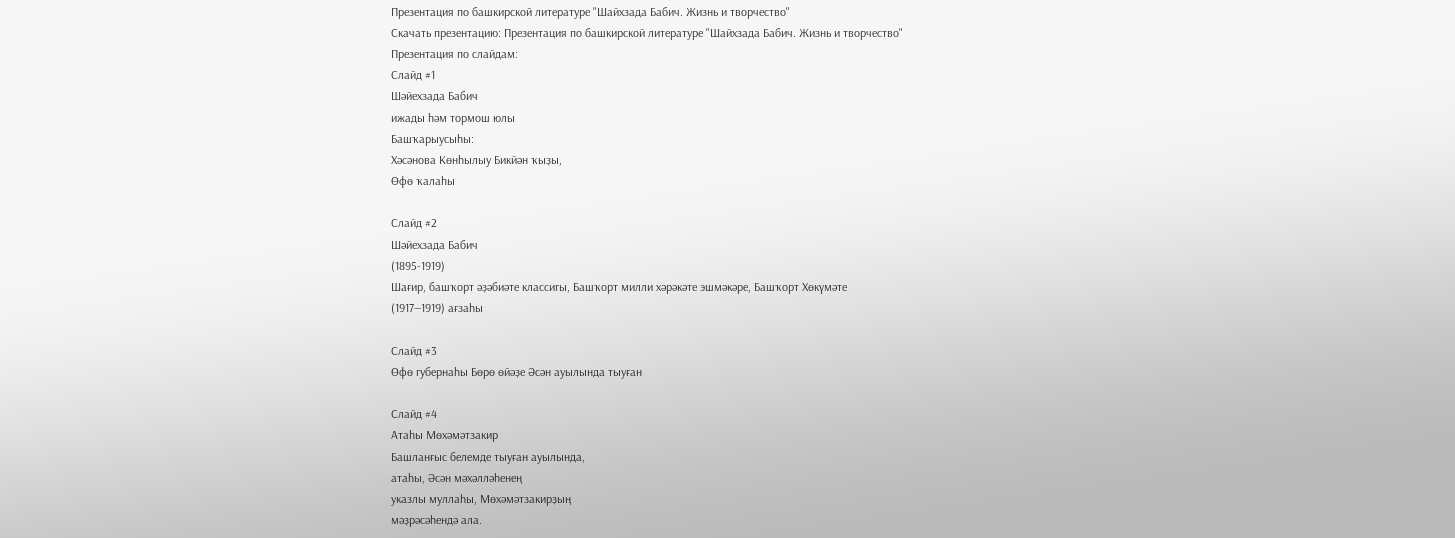Презентация по башкирской литературе "Шайхзада Бабич. Жизнь и творчество"
Cкачать презентацию: Презентация по башкирской литературе "Шайхзада Бабич. Жизнь и творчество"
Презентация по слайдам:
Слайд #1
Шәйехзада Бабич
ижады һәм тормош юлы
Башҡарыусыһы:
Хәсәнова Көнһылыу Бикйән ҡыҙы,
Өфө ҡалаһы

Слайд #2
Шәйехзада Бабич
(1895-1919)
Шағир, башҡорт әҙәбиәте классигы, Башҡорт милли хәрәкәте эшмәкәре, Башҡорт Хөкүмәте
(1917—1919) ағзаһы

Слайд #3
Өфө губернаһы Бөрө өйәҙе Әсән ауылында тыуған

Слайд #4
Атаһы Мөхәмәтзакир
Башланғыс белемде тыуған ауылында,
атаһы, Әсән мәхәлләһенең
указлы муллаһы, Мөхәмәтзакирҙың
мәҙрәсәһендә ала.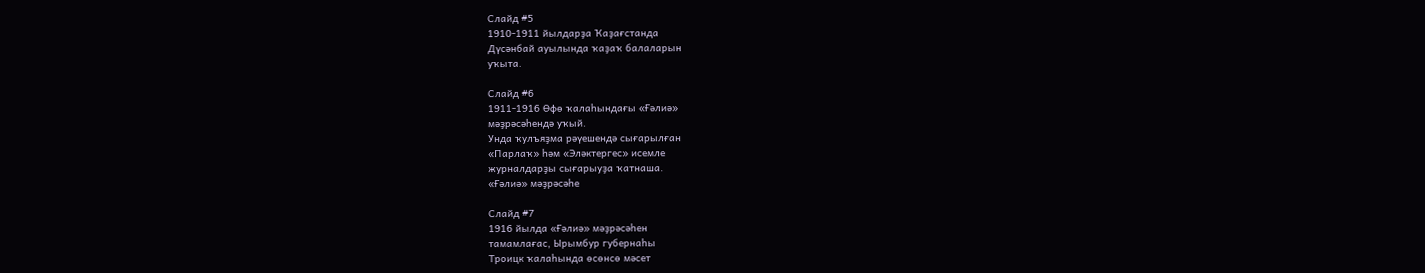Слайд #5
1910-1911 йылдарҙа Ҡаҙағстанда
Дүсәнбай ауылында ҡаҙаҡ балаларын
уҡыта.

Слайд #6
1911-1916 Өфө ҡалаһындағы «Ғәлиә»
мәҙрәсәһендә уҡый.
Унда ҡулъяҙма рәүешендә сығарылған
«Парлаҡ» һәм «Эләктергес» исемле
журналдарҙы сығарыуҙа ҡатнаша.
«Ғәлиә» мәҙрәсәһе

Слайд #7
1916 йылда «Ғәлиә» мәҙрәсәһен
тамамлағас, Ырымбур губернаһы
Троицк ҡалаһында өсөнсө мәсет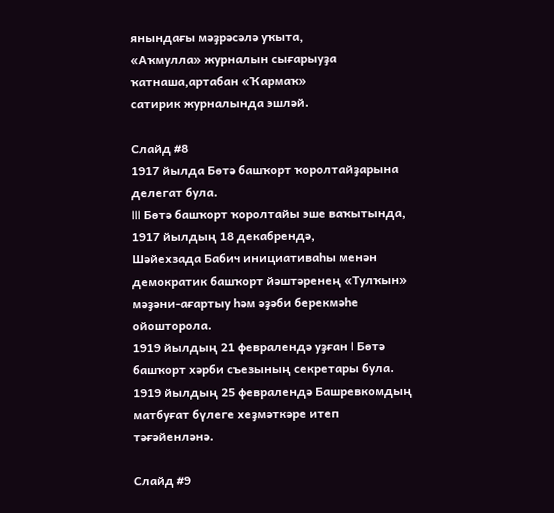янындағы мәҙрәсәлә уҡыта,
«Аҡмулла» журналын сығарыуҙа
ҡатнаша,артабан «Ҡармаҡ»
сатирик журналында эшләй.

Слайд #8
1917 йылда Бөтә башҡорт ҡоролтайҙарына
делегат була.
III Бөтә башҡорт ҡоролтайы эше ваҡытында,
1917 йылдың 18 декабрендә,
Шәйехзада Бабич инициативаһы менән
демократик башҡорт йәштәренең «Тулҡын»
мәҙәни-ағартыу һәм әҙәби берекмәһе
ойошторола.
1919 йылдың 21 февралендә уҙған I Бөтә
башҡорт хәрби съезының секретары була.
1919 йылдың 25 февралендә Башревкомдың
матбуғат бүлеге хеҙмәткәре итеп
тәғәйенләнә.

Слайд #9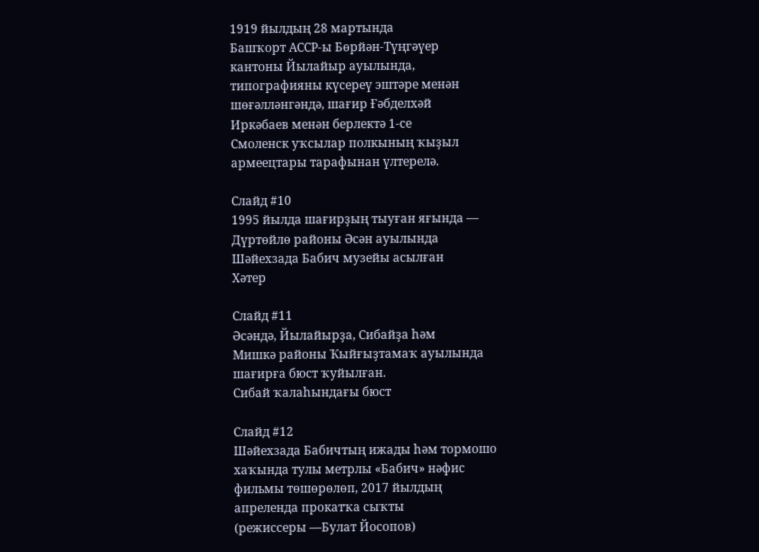1919 йылдың 28 мартында
Башҡорт АССР-ы Бөрйән-Түңгәүер
кантоны Йылайыр ауылында,
типографияны күсереү эштәре менән
шөғәлләнгәндә, шағир Ғәбделхәй
Иркәбаев менән берлектә 1-се
Смоленск уҡсылар полкының ҡыҙыл
армеецтары тарафынан үлтерелә.

Слайд #10
1995 йылда шағирҙың тыуған яғында —
Дүртөйлө районы Әсән ауылында
Шәйехзада Бабич музейы асылған
Хәтер

Слайд #11
Әсәндә, Йылайырҙа, Сибайҙа һәм
Мишкә районы Ҡыйғыҙтамаҡ ауылында
шағирға бюст ҡуйылған.
Сибай ҡалаһындағы бюст

Слайд #12
Шәйехзада Бабичтың ижады һәм тормошо
хаҡында тулы метрлы «Бабич» нәфис
фильмы төшөрөлөп, 2017 йылдың
апреленда прокатҡа сыҡты
(режиссеры —Булат Йосопов)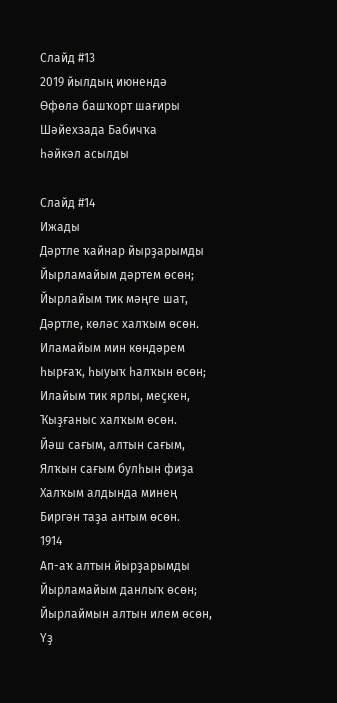Слайд #13
2019 йылдың июнендә
Өфөлә башҡорт шағиры
Шәйехзада Бабичҡа
һәйкәл асылды

Слайд #14
Ижады
Дәртле ҡайнар йырҙарымды
Йырламайым дәртем өсөн;
Йырлайым тик мәңге шат,
Дәртле, көләс халҡым өсөн.
Иламайым мин көндәрем
һырғаҡ, һыуыҡ һалҡын өсөн;
Илайым тик ярлы, меҫкен,
Ҡыҙғаныс халҡым өсөн.
Йәш сағым, алтын сағым,
Ялҡын сағым булһын фиҙа
Халҡым алдында минең
Биргән таҙа антым өсөн.
1914
Ап-аҡ алтын йырҙарымды
Йырламайым данлыҡ өсөн;
Йырлаймын алтын илем өсөн,
Үҙ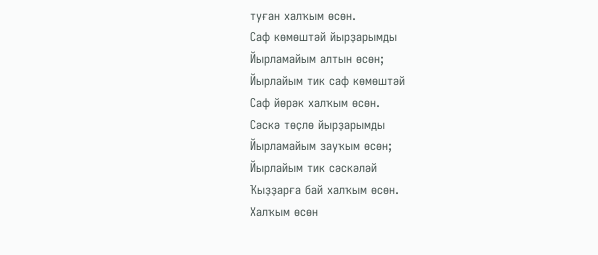туған халҡым өсөн.
Саф көмөштәй йырҙарымды
Йырламайым алтын өсөн;
Йырлайым тик саф көмөштәй
Саф йөрәк халҡым өсөн.
Сәскә төҫлө йырҙарымды
Йырламайым зауҡым өсөн;
Йырлайым тик сәскәләй
Ҡыҙҙарға бай халҡым өсөн.
Халҡым өсөн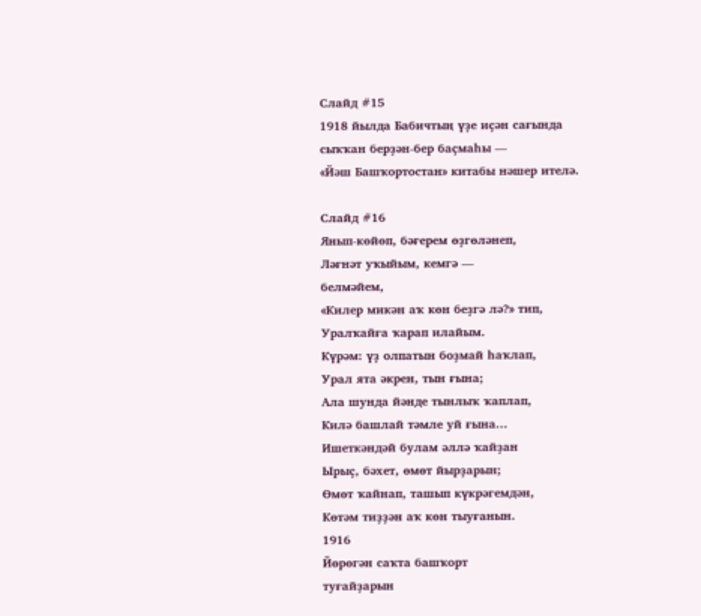Слайд #15
1918 йылда Бабичтың үҙе иҫән сағында
сыҡҡан берҙән‑бер баҫмаһы —
«Йәш Башҡортостан» китабы нәшер ителә.

Слайд #16
Янып-көйөп, бәғерем өҙгөләнеп,
Ләғнәт уҡыйым, кемгә —
белмәйем,
«Килер микән аҡ көн беҙгә лә?» тип,
Уралҡайға ҡарап илайым.
Күрәм: үҙ олпатын боҙмай һаҡлап,
Урал ята әкрен, тын ғына;
Ала шунда йәнде тынлыҡ ҡаплап,
Килә башлай тәмле уй ғына...
Ишеткәндәй булам әллә ҡайҙан
Ырыҫ, бәхет, өмөт йырҙарын;
Өмөт ҡайнап, ташып күкрәгемдән,
Көтәм тиҙҙән аҡ көн тыуғанын.
1916
Йөрөгән саҡта башҡорт
туғайҙарын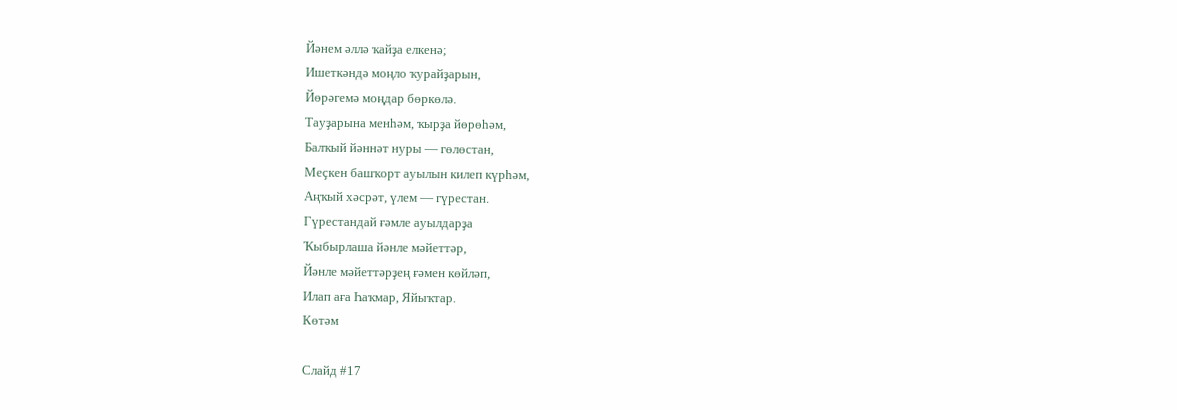Йәнем әллә ҡайҙа елкенә;
Ишеткәндә моңло ҡурайҙарын,
Йөрәгемә моңдар бөркөлә.
Тауҙарына менһәм, ҡырҙа йөрөһәм,
Балҡый йәннәт нуры — гөлөстан,
Меҫкен башҡорт ауылын килеп күрһәм,
Аңҡый хәсрәт, үлем — гүрестан.
Гүрестандай ғәмле ауылдарҙа
Ҡыбырлаша йәнле мәйеттәр,
Йәнле мәйеттәрҙең ғәмен көйләп,
Илап аға Һаҡмар, Яйыҡтар.
Көтәм

Слайд #17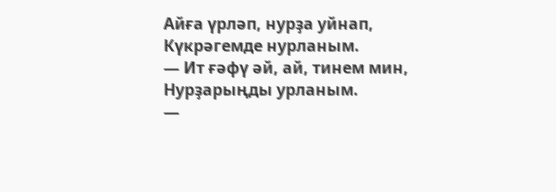Айға үрләп, нурҙа уйнап,
Күкрәгемде нурланым.
— Ит ғәфү әй, ай, тинем мин,
Нурҙарыңды урланым.
—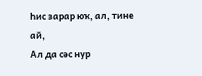Һис зарар юҡ, ал, тине ай,
Ал да сәс нур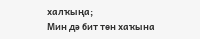халҡыңа;
Мин дә бит төн хаҡына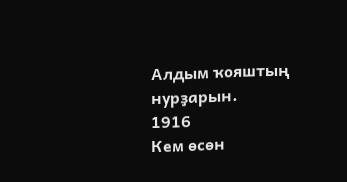Алдым ҡояштың нурҙарын.
1916
Кем өсөн